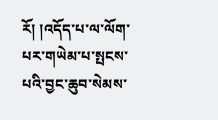རོ། །འདོད་པ་ལ་ལོག་པར་གཡེམ་པ་སྤངས་པའི་བྱང་ཆུབ་སེམས་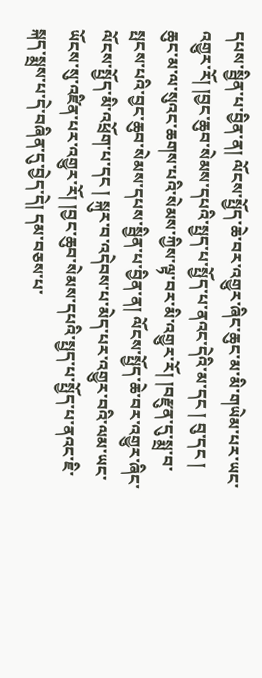དཔས་སྦྱིན་པ་བྱིན་ན། ལོངས་སྤྱོད་ཆེ་བར་འགྱུར་ཞིང་ཆུང་མ་མི་གཡེམ་པར་ཡང་འགྱུར་རོ། །བྱང་ཆུབ་སེམས་དཔའི་སྤྱད་པ་སྤྱོད་པ་ནའང་དེའི་མ་དང ། བུ་དང ། ཆུང་མ་ལ་སུའང་ཆགས་པའི་སེམས་ཀྱིས་ལྟ་བར་མི་འགྱུར་རོ། །བརྫུན་དུ་སྨྲ་བ་སྤངས་པའི་བྱང་ཆུབ་སེམས་དཔས་སྦྱིན་པ་བྱིན་ན། ལོངས་སྤྱོད་ཆེ་བར་འགྱུར་ཞིང་ལོངས་སྤྱོད་མི་འཕྲོག་པ་དང ། སྐུར་བ་འདེབས་པ་མེད་པར་འགྱུར་བའི་ལམ་ཡང་ཡོངས་སུ་འཛིན་པར་འགྱུར་རོ། །བྱང་ཆུབ་སེམས་དཔའི་སྤྱད་པ་སྤྱོད་པ་ནའང་ཇི་སྐད་སྨྲས་པ་དེ་བཞིན་དུ་བྱེད་དེ། དམ་བཅས་པ་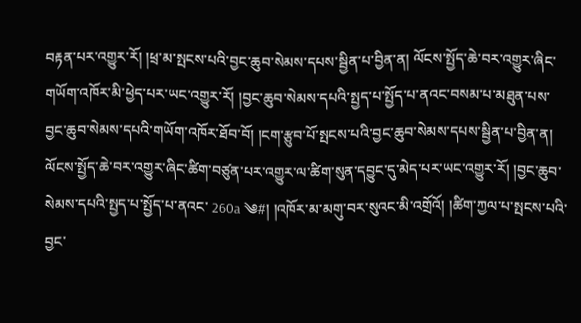བརྟན་པར་འགྱུར་རོ། །ཕྲ་མ་སྤངས་པའི་བྱང་ཆུབ་སེམས་དཔས་སྦྱིན་པ་བྱིན་ན། ལོངས་སྤྱོད་ཆེ་བར་འགྱུར་ཞིང་གཡོག་འཁོར་མི་ཕྱེད་པར་ཡང་འགྱུར་རོ། །བྱང་ཆུབ་སེམས་དཔའི་སྤྱད་པ་སྤྱོད་པ་ནའང་བསམ་པ་མཐུན་པས་བྱང་ཆུབ་སེམས་དཔའི་གཡོག་འཁོར་ཐོབ་བོ། །ངག་རྩུབ་པོ་སྤངས་པའི་བྱང་ཆུབ་སེམས་དཔས་སྦྱིན་པ་བྱིན་ན། ལོངས་སྤྱོད་ཆེ་བར་འགྱུར་ཞིང་ཚིག་བཙུན་པར་འགྱུར་ལ་ཚིག་སུན་དབྱུང་དུ་མེད་པར་ཡང་འགྱུར་རོ། །བྱང་ཆུབ་སེམས་དཔའི་སྤྱད་པ་སྤྱོད་པ་ནའང་ 260a ༄#། །འཁོར་མ་མགུ་བར་སུའང་མི་འགྲོའོ། །ཚིག་ཀྱལ་པ་སྤངས་པའི་བྱང་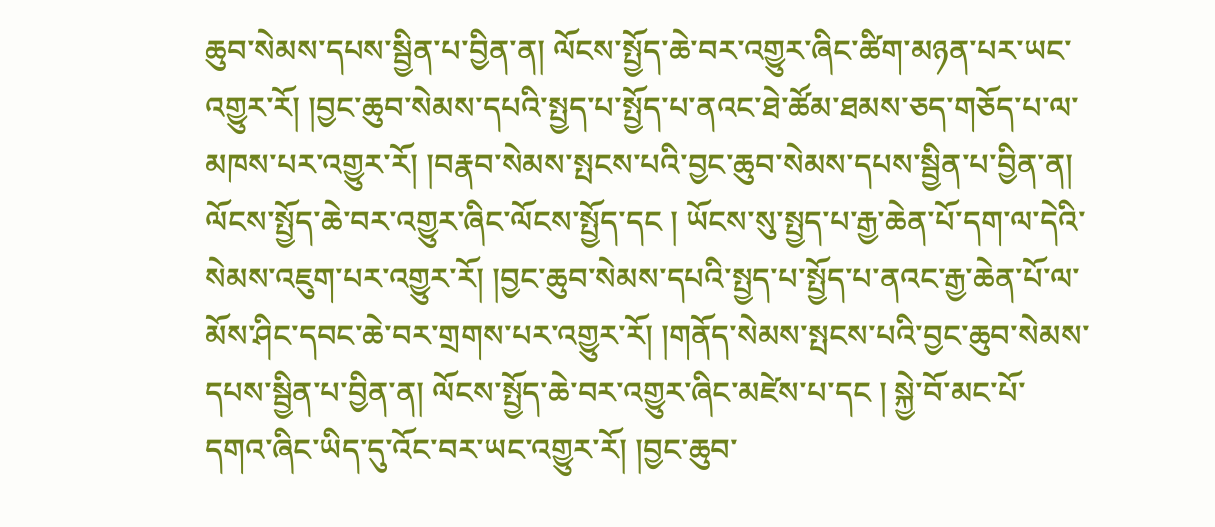ཆུབ་སེམས་དཔས་སྦྱིན་པ་བྱིན་ན། ལོངས་སྤྱོད་ཆེ་བར་འགྱུར་ཞིང་ཚིག་མཉན་པར་ཡང་འགྱུར་རོ། །བྱང་ཆུབ་སེམས་དཔའི་སྤྱད་པ་སྤྱོད་པ་ནའང་ཐེ་ཚོམ་ཐམས་ཅད་གཅོད་པ་ལ་མཁས་པར་འགྱུར་རོ། །བརྣབ་སེམས་སྤངས་པའི་བྱང་ཆུབ་སེམས་དཔས་སྦྱིན་པ་བྱིན་ན། ལོངས་སྤྱོད་ཆེ་བར་འགྱུར་ཞིང་ལོངས་སྤྱོད་དང ། ཡོངས་སུ་སྤྱད་པ་རྒྱ་ཆེན་པོ་དག་ལ་དེའི་སེམས་འཇུག་པར་འགྱུར་རོ། །བྱང་ཆུབ་སེམས་དཔའི་སྤྱད་པ་སྤྱོད་པ་ནའང་རྒྱ་ཆེན་པོ་ལ་མོས་ཤིང་དབང་ཆེ་བར་གྲགས་པར་འགྱུར་རོ། །གནོད་སེམས་སྤངས་པའི་བྱང་ཆུབ་སེམས་དཔས་སྦྱིན་པ་བྱིན་ན། ལོངས་སྤྱོད་ཆེ་བར་འགྱུར་ཞིང་མཛེས་པ་དང ། སྐྱེ་བོ་མང་པོ་དགའ་ཞིང་ཡིད་དུ་འོང་བར་ཡང་འགྱུར་རོ། །བྱང་ཆུབ་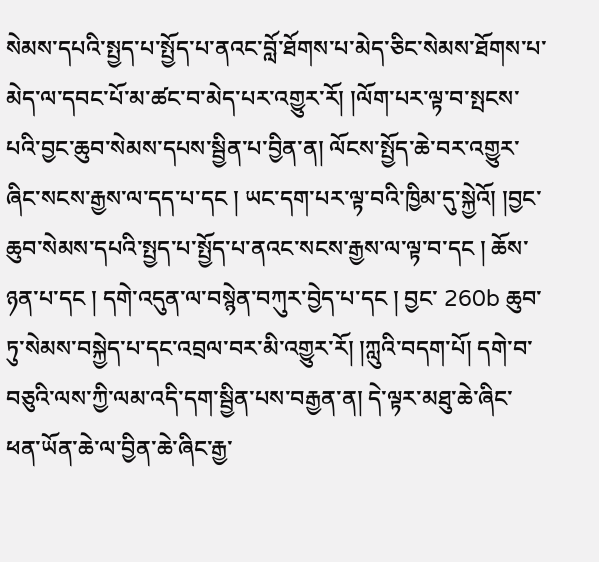སེམས་དཔའི་སྤྱད་པ་སྤྱོད་པ་ནའང་བློ་ཐོགས་པ་མེད་ཅིང་སེམས་ཐོགས་པ་མེད་ལ་དབང་པོ་མ་ཚང་བ་མེད་པར་འགྱུར་རོ། །ལོག་པར་ལྟ་བ་སྤངས་པའི་བྱང་ཆུབ་སེམས་དཔས་སྦྱིན་པ་བྱིན་ན། ལོངས་སྤྱོད་ཆེ་བར་འགྱུར་ཞིང་སངས་རྒྱས་ལ་དད་པ་དང ། ཡང་དག་པར་ལྟ་བའི་ཁྱིམ་དུ་སྐྱེའོ། །བྱང་ཆུབ་སེམས་དཔའི་སྤྱད་པ་སྤྱོད་པ་ནའང་སངས་རྒྱས་ལ་ལྟ་བ་དང ། ཆོས་ཉན་པ་དང ། དགེ་འདུན་ལ་བསྙེན་བཀུར་བྱེད་པ་དང ། བྱང་ 260b ཆུབ་ཏུ་སེམས་བསྐྱེད་པ་དང་འབྲལ་བར་མི་འགྱུར་རོ། །ཀླུའི་བདག་པོ། དགེ་བ་བཅུའི་ལས་ཀྱི་ལམ་འདི་དག་སྦྱིན་པས་བརྒྱན་ན། དེ་ལྟར་མཐུ་ཆེ་ཞིང་ཕན་ཡོན་ཆེ་ལ་བྱིན་ཆེ་ཞིང་རྒྱ་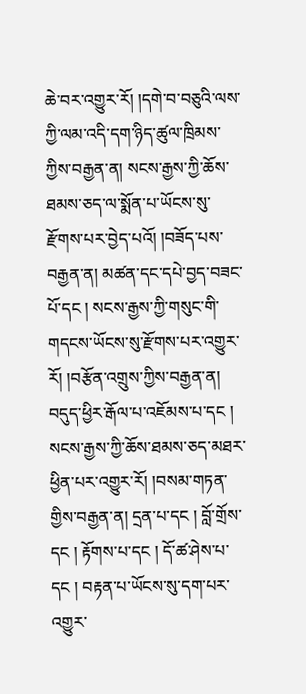ཆེ་བར་འགྱུར་རོ། །དགེ་བ་བཅུའི་ལས་ཀྱི་ལམ་འདི་དག་ཉིད་ཚུལ་ཁྲིམས་ཀྱིས་བརྒྱན་ན། སངས་རྒྱས་ཀྱི་ཆོས་ཐམས་ཅད་ལ་སྨོན་པ་ཡོངས་སུ་རྫོགས་པར་བྱེད་པའོ། །བཟོད་པས་བརྒྱན་ན། མཚན་དང་དཔེ་བྱད་བཟང་པོ་དང ། སངས་རྒྱས་ཀྱི་གསུང་གི་གདངས་ཡོངས་སུ་རྫོགས་པར་འགྱུར་རོ། །བརྩོན་འགྲུས་ཀྱིས་བརྒྱན་ན། བདུད་ཕྱིར་རྒོལ་པ་འཇོམས་པ་དང ། སངས་རྒྱས་ཀྱི་ཆོས་ཐམས་ཅད་མཐར་ཕྱིན་པར་འགྱུར་རོ། །བསམ་གཏན་གྱིས་བརྒྱན་ན། དྲན་པ་དང ། བློ་གྲོས་དང ། རྟོགས་པ་དང ། དོ་ཚ་ཤེས་པ་དང ། བརྟན་པ་ཡོངས་སུ་དག་པར་འགྱུར་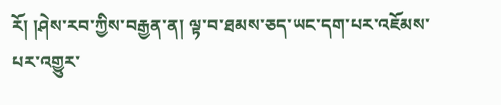རོ། །ཤེས་རབ་ཀྱིས་བརྒྱན་ན། ལྟ་བ་ཐམས་ཅད་ཡང་དག་པར་འཇོམས་པར་འགྱུར་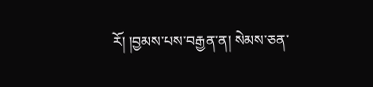རོ། །བྱམས་པས་བརྒྱན་ན། སེམས་ཅན་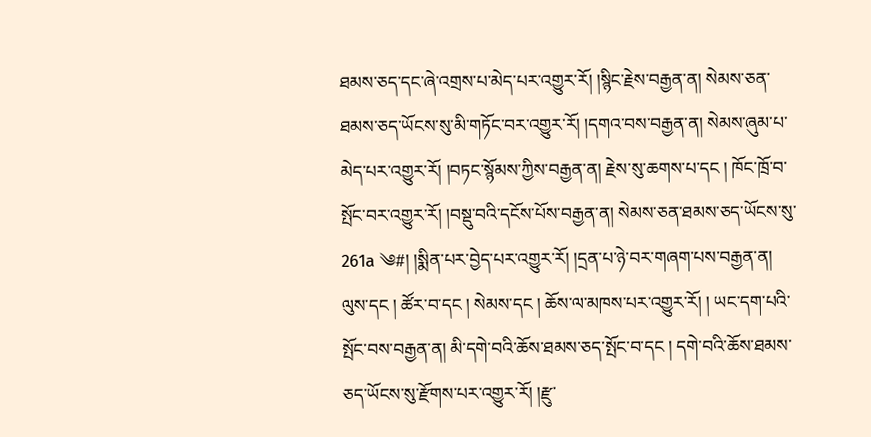ཐམས་ཅད་དང་ཞེ་འགྲས་པ་མེད་པར་འགྱུར་རོ། །སྙིང་རྗེས་བརྒྱན་ན། སེམས་ཅན་ཐམས་ཅད་ཡོངས་སུ་མི་གཏོང་བར་འགྱུར་རོ། །དགའ་བས་བརྒྱན་ན། སེམས་ཞུམ་པ་མེད་པར་འགྱུར་རོ། །བཏང་སྙོམས་ཀྱིས་བརྒྱན་ན། རྗེས་སུ་ཆགས་པ་དང ། ཁོང་ཁྲོ་བ་སྤོང་བར་འགྱུར་རོ། །བསྡུ་བའི་དངོས་པོས་བརྒྱན་ན། སེམས་ཅན་ཐམས་ཅད་ཡོངས་སུ་ 261a ༄#། །སྨིན་པར་བྱེད་པར་འགྱུར་རོ། །དྲན་པ་ཉེ་བར་གཞག་པས་བརྒྱན་ན། ལུས་དང ། ཚོར་བ་དང ། སེམས་དང ། ཆོས་ལ་མཁས་པར་འགྱུར་རོ། ། ཡང་དག་པའི་སྤོང་བས་བརྒྱན་ན། མི་དགེ་བའི་ཆོས་ཐམས་ཅད་སྤོང་བ་དང ། དགེ་བའི་ཆོས་ཐམས་ཅད་ཡོངས་སུ་རྫོགས་པར་འགྱུར་རོ། །རྫུ་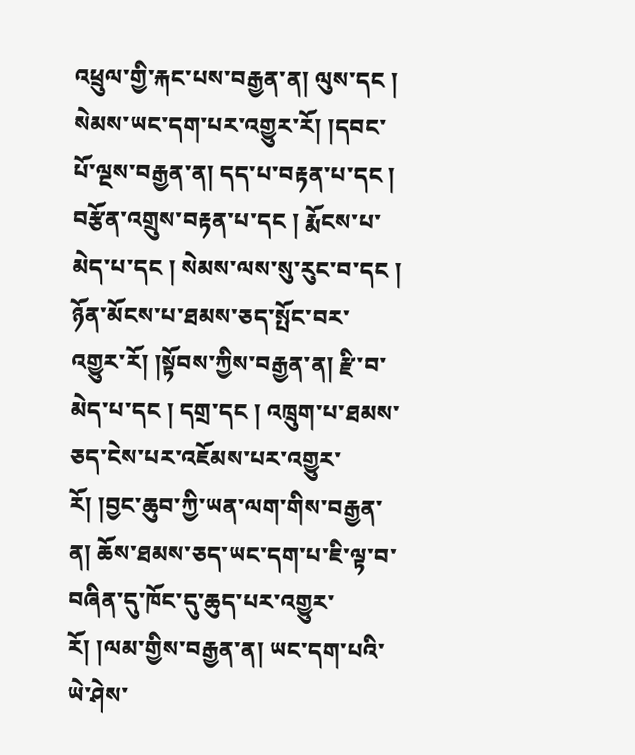འཕྲུལ་གྱི་རྐང་པས་བརྒྱན་ན། ལུས་དང ། སེམས་ཡང་དག་པར་འགྱུར་རོ། །དབང་པོ་ལྔས་བརྒྱན་ན། དད་པ་བརྟན་པ་དང ། བརྩོན་འགྲུས་བརྟན་པ་དང ། རྨོངས་པ་མེད་པ་དང ། སེམས་ལས་སུ་རུང་བ་དང ། ཉོན་མོངས་པ་ཐམས་ཅད་སྤོང་བར་འགྱུར་རོ། །སྟོབས་ཀྱིས་བརྒྱན་ན། རྫི་བ་མེད་པ་དང ། དགྲ་དང ། འཁྲུག་པ་ཐམས་ཅད་ངེས་པར་འཇོམས་པར་འགྱུར་རོ། །བྱང་ཆུབ་ཀྱི་ཡན་ལག་གིས་བརྒྱན་ན། ཆོས་ཐམས་ཅད་ཡང་དག་པ་ཇི་ལྟ་བ་བཞིན་དུ་ཁོང་དུ་ཆུད་པར་འགྱུར་རོ། །ལམ་གྱིས་བརྒྱན་ན། ཡང་དག་པའི་ཡེ་ཤེས་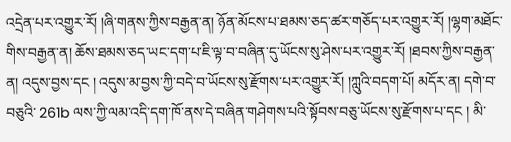འདྲེན་པར་འགྱུར་རོ། །ཞི་གནས་ཀྱིས་བརྒྱན་ན། ཉོན་མོངས་པ་ཐམས་ཅད་ཚར་གཅོད་པར་འགྱུར་རོ། །ལྷག་མཐོང་གིས་བརྒྱན་ན། ཆོས་ཐམས་ཅད་ཡང་དག་པ་ཇི་ལྟ་བ་བཞིན་དུ་ཡོངས་སུ་ཤེས་པར་འགྱུར་རོ། །ཐབས་ཀྱིས་བརྒྱན་ན། འདུས་བྱས་དང ། འདུས་མ་བྱས་ཀྱི་བདེ་བ་ཡོངས་སུ་རྫོགས་པར་འགྱུར་རོ། །ཀླུའི་བདག་པོ། མདོར་ན། དགེ་བ་བཅུའི་ 261b ལས་ཀྱི་ལམ་འདི་དག་ཁོ་ནས་དེ་བཞིན་གཤེགས་པའི་སྟོབས་བཅུ་ཡོངས་སུ་རྫོགས་པ་དང ། མི་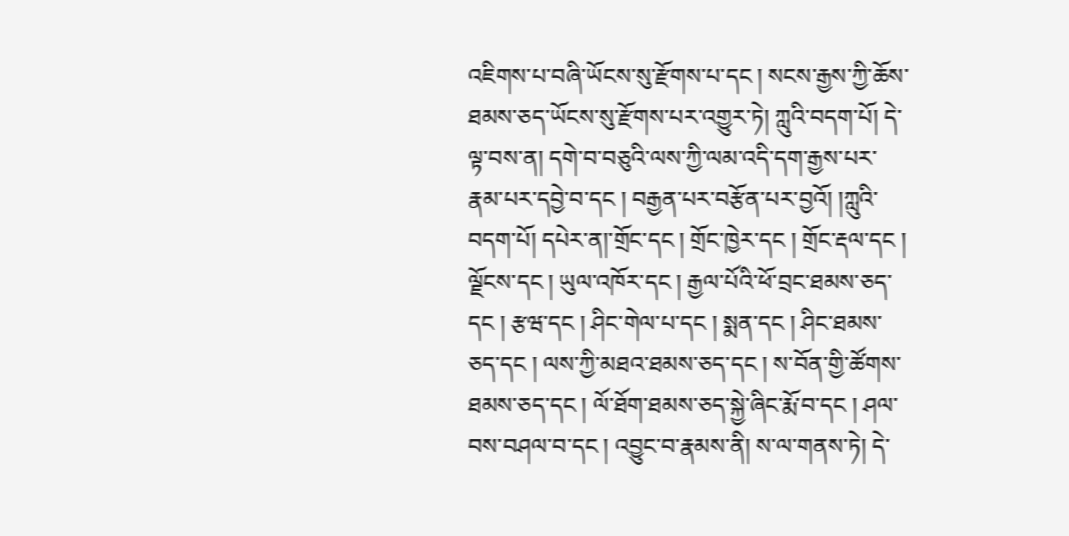འཇིགས་པ་བཞི་ཡོངས་སུ་རྫོགས་པ་དང ། སངས་རྒྱས་ཀྱི་ཆོས་ཐམས་ཅད་ཡོངས་སུ་རྫོགས་པར་འགྱུར་ཏེ། ཀླུའི་བདག་པོ། དེ་ལྟ་བས་ན། དགེ་བ་བཅུའི་ལས་ཀྱི་ལམ་འདི་དག་རྒྱས་པར་རྣམ་པར་དབྱེ་བ་དང ། བརྒྱན་པར་བརྩོན་པར་བྱའོ། །ཀླུའི་བདག་པོ། དཔེར་ན།་གྲོང་དང ། གྲོང་ཁྱེར་དང ། གྲོང་རྡལ་དང ། ལྗོངས་དང ། ཡུལ་འཁོར་དང ། རྒྱལ་པོའི་ཕོ་བྲང་ཐམས་ཅད་དང ། རྩཝ་དང ། ཤིང་གེལ་པ་དང ། སྨན་དང ། ཤིང་ཐམས་ཅད་དང ། ལས་ཀྱི་མཐའ་ཐམས་ཅད་དང ། ས་བོན་གྱི་ཚོགས་ཐམས་ཅད་དང ། ལོ་ཐོག་ཐམས་ཅད་སྐྱེ་ཞིང་རྨོ་བ་དང ། ཤལ་བས་བཤལ་བ་དང ། འབྱུང་བ་རྣམས་ནི། ས་ལ་གནས་ཏེ། དེ་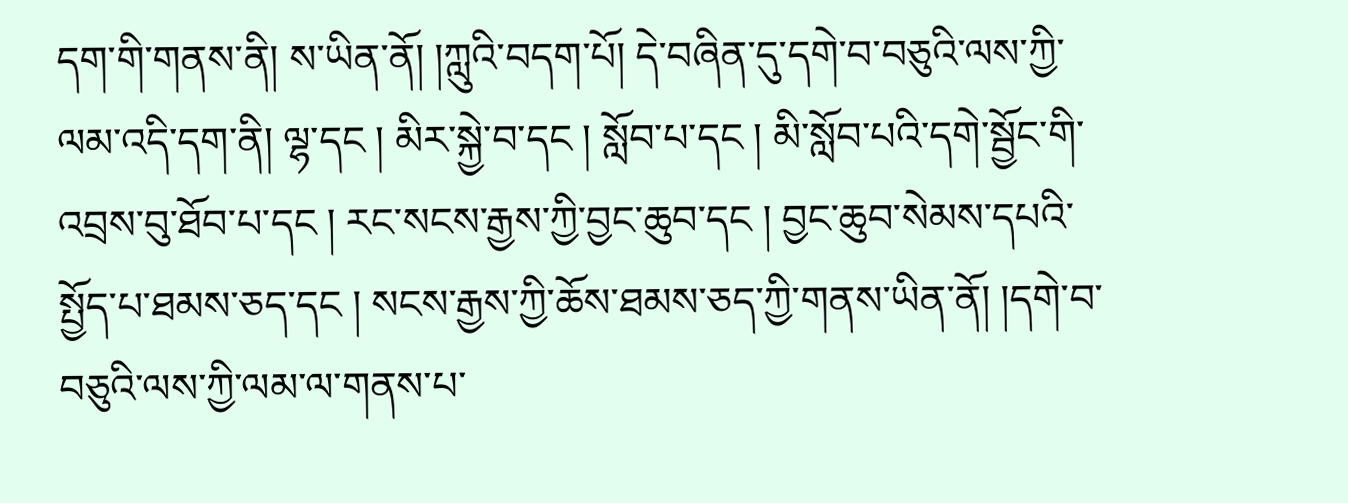དག་གི་གནས་ནི། ས་ཡིན་ནོ། །ཀླུའི་བདག་པོ། དེ་བཞིན་དུ་དགེ་བ་བཅུའི་ལས་ཀྱི་ལམ་འདི་དག་ནི། ལྷ་དང ། མིར་སྐྱེ་བ་དང ། སློབ་པ་དང ། མི་སློབ་པའི་དགེ་སྦྱོང་གི་འབྲས་བུ་ཐོབ་པ་དང ། རང་སངས་རྒྱས་ཀྱི་བྱང་ཆུབ་དང ། བྱང་ཆུབ་སེམས་དཔའི་སྤྱོད་པ་ཐམས་ཅད་དང ། སངས་རྒྱས་ཀྱི་ཆོས་ཐམས་ཅད་ཀྱི་གནས་ཡིན་ནོ། །དགེ་བ་བཅུའི་ལས་ཀྱི་ལམ་ལ་གནས་པ་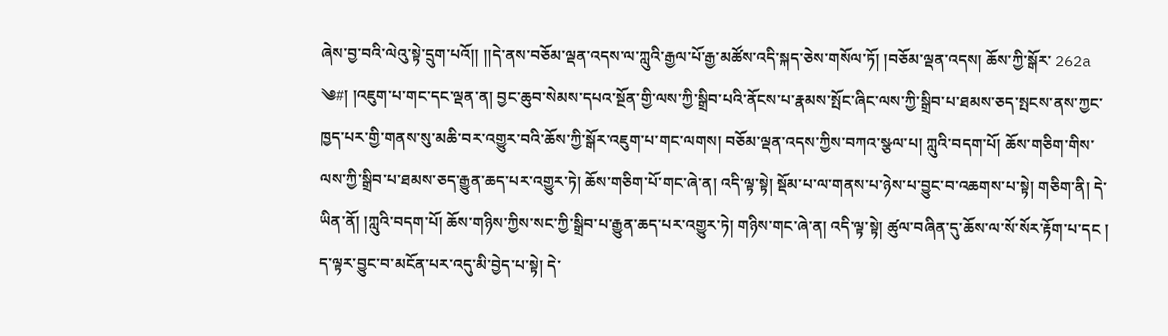ཞེས་བྱ་བའི་ལེའུ་སྟེ་དྲུག་པའོ།། །།དེ་ནས་བཅོམ་ལྡན་འདས་ལ་ཀླུའི་རྒྱལ་པོ་རྒྱ་མཚོས་འདི་སྐད་ཅེས་གསོལ་ཏོ། །བཅོམ་ལྡན་འདས། ཆོས་ཀྱི་སྒོར་ 262a ༄#། །འཇུག་པ་གང་དང་ལྡན་ན། བྱང་ཆུབ་སེམས་དཔའ་སྔོན་གྱི་ལས་ཀྱི་སྒྲིབ་པའི་ནོངས་པ་རྣམས་སྤོང་ཞིང་ལས་ཀྱི་སྒྲིབ་པ་ཐམས་ཅད་སྤངས་ནས་ཀྱང་ཁྱད་པར་གྱི་གནས་སུ་མཆི་བར་འགྱུར་བའི་ཆོས་ཀྱི་སྒོར་འཇུག་པ་གང་ལགས། བཅོམ་ལྡན་འདས་ཀྱིས་བཀའ་སྩལ་པ། ཀླུའི་བདག་པོ། ཆོས་གཅིག་གིས་ལས་ཀྱི་སྒྲིབ་པ་ཐམས་ཅད་རྒྱུན་ཆད་པར་འགྱུར་ཏེ། ཆོས་གཅིག་པོ་གང་ཞེ་ན། འདི་ལྟ་སྟེ། སྡོམ་པ་ལ་གནས་པ་ཉེས་པ་བྱུང་བ་འཆགས་པ་སྟེ། གཅིག་ནི། དེ་ཡིན་ནོ། །ཀླུའི་བདག་པོ། ཆོས་གཉིས་ཀྱིས་སང་ཀྱི་སྒྲིབ་པ་རྒྱུན་ཆད་པར་འགྱུར་ཏེ། གཉིས་གང་ཞེ་ན། འདི་ལྟ་སྟེ། ཚུལ་བཞིན་དུ་ཆོས་ལ་སོ་སོར་རྟོག་པ་དང ། ད་ལྟར་བྱུང་བ་མངོན་པར་འདུ་མི་བྱེད་པ་སྟེ། དེ་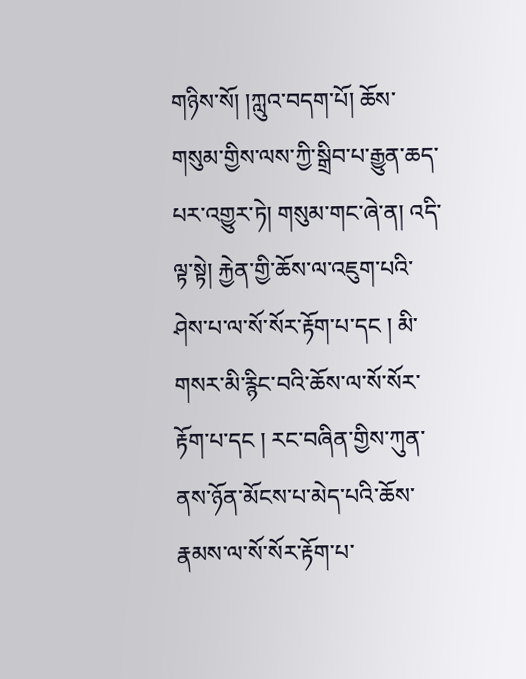གཉིས་སོ། །ཀླུའ་བདག་པོ། ཆོས་གསུམ་གྱིས་ལས་ཀྱི་སྒྲིབ་པ་རྒྱུན་ཆད་པར་འགྱུར་ཏེ། གསུམ་གང་ཞེ་ན། འདི་ལྟ་སྟེ། རྐྱེན་གྱི་ཆོས་ལ་འཇུག་པའི་ཤེས་པ་ལ་སོ་སོར་རྟོག་པ་དང ། མི་གསར་མི་རྙིང་བའི་ཆོས་ལ་སོ་སོར་རྟོག་པ་དང ། རང་བཞིན་གྱིས་ཀུན་ནས་ཉོན་མོངས་པ་མེད་པའི་ཆོས་རྣམས་ལ་སོ་སོར་རྟོག་པ་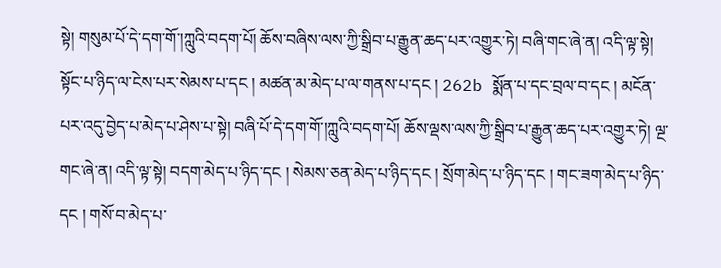སྟེ། གསུམ་པོ་དེ་དག་གོ་།ཀླུའི་བདག་པོ། ཆོས་བཞིས་ལས་ཀྱི་སྒྲིབ་པ་རྒྱུན་ཆད་པར་འགྱུར་ཏེ། བཞི་གང་ཞེ་ན། འདི་ལྟ་སྟེ། སྟོང་པ་ཉིད་ལ་ངེས་པར་སེམས་པ་དང ། མཚན་མ་མེད་པ་ལ་གནས་པ་དང ། 262b སྨོན་པ་དང་བྲལ་བ་དང ། མངོན་པར་འདུ་བྱེད་པ་མེད་པ་ཤེས་པ་སྟེ། བཞི་པོ་དེ་དག་གོ་།ཀླུའི་བདག་པོ། ཆོས་ལྡས་ལས་ཀྱི་སྒྲིབ་པ་རྒྱུན་ཆད་པར་འགྱུར་ཏེ། ལྔ་གང་ཞེ་ན། འདི་ལྟ་སྟེ། བདག་མེད་པ་ཉིད་དང ། སེམས་ཅན་མེད་པ་ཉིད་དང ། སྲོག་མེད་པ་ཉིད་དང ། གང་ཟག་མེད་པ་ཉིད་དང ། གསོ་བ་མེད་པ་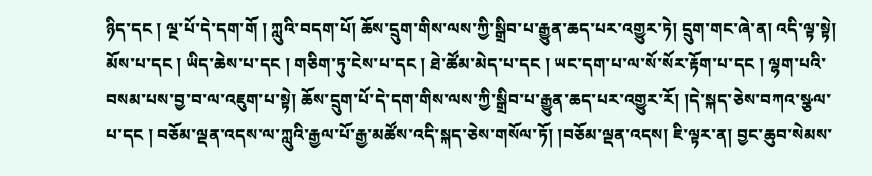ཉིད་དང ། ལྔ་པོ་དེ་དག་གོ ། ཀླུའི་བདག་པོ། ཆོས་དྲུག་གིས་ལས་ཀྱི་སྒྲིབ་པ་རྒྱུན་ཆད་པར་འགྱུར་ཏེ། དྲུག་གང་ཞེ་ན། འདི་ལྟ་སྟེ། མོས་པ་དང ། ཡིད་ཆེས་པ་དང ། གཅིག་ཏུ་ངེས་པ་དང ། ཐེ་ཚོམ་མེད་པ་དང ། ཡང་དག་པ་ལ་སོ་སོར་རྟོག་པ་དང ། ལྷག་པའི་བསམ་པས་བྱ་བ་ལ་འཇུག་པ་སྟེ། ཆོས་དྲུག་པོ་དེ་དག་གིས་ལས་ཀྱི་སྒྲིབ་པ་རྒྱུན་ཆད་པར་འགྱུར་རོ། །དེ་སྐད་ཅེས་བཀའ་སྩལ་པ་དང ། བཅོམ་ལྡན་འདས་ལ་ཀླུའི་རྒྱལ་པོ་རྒྱ་མཚོས་འདི་སྐད་ཅེས་གསོལ་ཏོ། །བཅོམ་ལྡན་འདས། ཇི་ལྟར་ན། བྱང་ཆུབ་སེམས་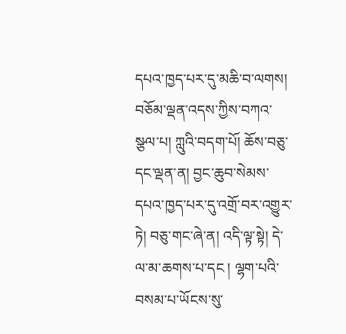དཔའ་ཁྱད་པར་དུ་མཆི་བ་ལགས། བཅོམ་ལྡན་འདས་ཀྱིས་བཀའ་སྩལ་པ། ཀླུའི་བདག་པོ། ཆོས་བཅུ་དང་ལྡན་ན། བྱང་ཆུབ་སེམས་དཔའ་ཁྱད་པར་དུ་འགྲོ་བར་འགྱུར་ཏེ། བཅུ་གང་ཞེ་ན། འདི་ལྟ་སྟེ། དེ་ལ་མ་ཆགས་པ་དང ། ལྷག་པའི་བསམ་པ་ཡོངས་སུ་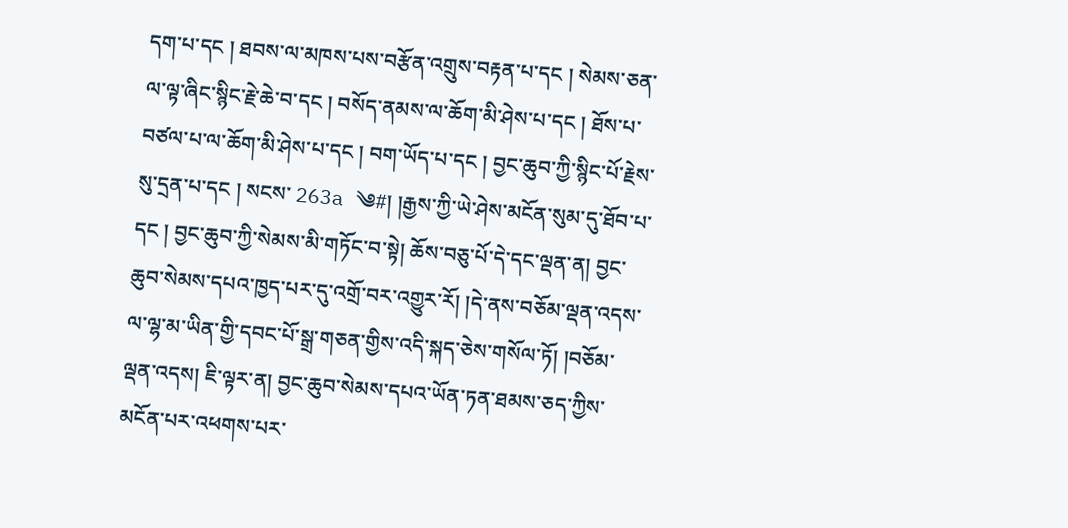དག་པ་དང ། ཐབས་ལ་མཁས་པས་བརྩོན་འགྲུས་བརྟན་པ་དང ། སེམས་ཅན་ལ་ལྟ་ཞིང་སྙིང་རྗེ་ཆེ་བ་དང ། བསོད་ནམས་ལ་ཆོག་མི་ཤེས་པ་དང ། ཐོས་པ་བཙལ་པ་ལ་ཆོག་མི་ཤེས་པ་དང ། བག་ཡོད་པ་དང ། བྱང་ཆུབ་ཀྱི་སྙིང་པོ་རྗེས་སུ་དྲན་པ་དང ། སངས་ 263a ༄#། །རྒྱས་ཀྱི་ཡེ་ཤེས་མངོན་སུམ་དུ་ཐོབ་པ་དང ། བྱང་ཆུབ་ཀྱི་སེམས་མི་གཏོང་བ་སྟེ། ཆོས་བཅུ་པོ་དེ་དང་ལྡན་ན། བྱང་ཆུབ་སེམས་དཔའ་ཁྱད་པར་དུ་འགྲོ་བར་འགྱུར་རོ། །དེ་ནས་བཅོམ་ལྡན་འདས་ལ་ལྷ་མ་ཡིན་གྱི་དབང་པོ་སྒྲ་གཅན་གྱིས་འདི་སྐད་ཅེས་གསོལ་ཏོ། །བཅོམ་ལྡན་འདས། ཇི་ལྟར་ན། བྱང་ཆུབ་སེམས་དཔའ་ཡོན་ཏན་ཐམས་ཅད་ཀྱིས་མངོན་པར་འཕགས་པར་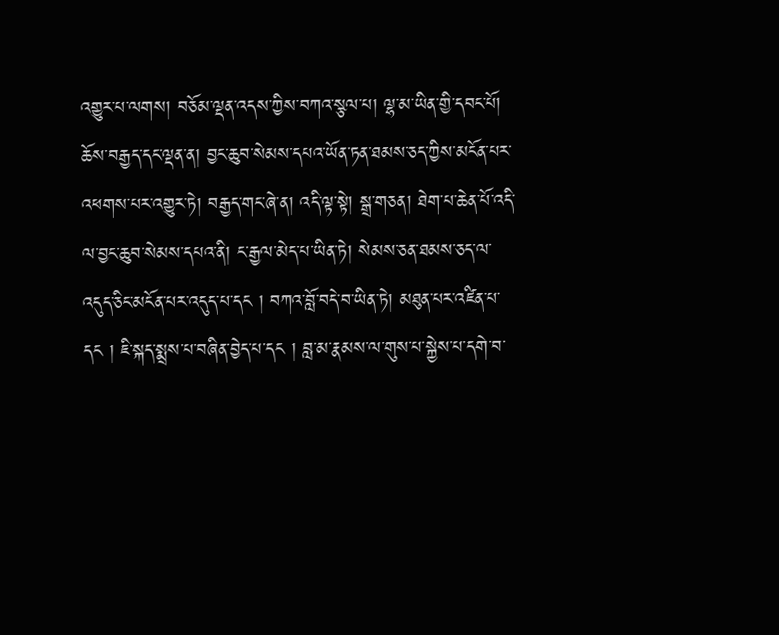འགྱུར་པ་ལགས། བཅོམ་ལྡན་འདས་ཀྱིས་བཀའ་སྩལ་པ། ལྷ་མ་ཡིན་གྱི་དབང་པོ། ཆོས་བརྒྱད་དང་ལྡན་ན། བྱང་ཆུབ་སེམས་དཔའ་ཡོན་ཏན་ཐམས་ཅད་ཀྱིས་མངོན་པར་འཕགས་པར་འགྱུར་ཏེ། བརྒྱད་གང་ཞེ་ན། འདི་ལྟ་སྟེ། སྒྲ་གཅན། ཐེག་པ་ཆེན་པོ་འདི་ལ་བྱང་ཆུབ་སེམས་དཔའ་ནི། ང་རྒྱལ་མེད་པ་ཡིན་ཏེ། སེམས་ཅན་ཐམས་ཅད་ལ་འདུད་ཅིང་མངོན་པར་འདུད་པ་དང ། བཀའ་བློ་བདེ་བ་ཡིན་ཏེ། མཐུན་པར་འཛིན་པ་དང ། ཇི་སྐད་སྨྲས་པ་བཞིན་བྱེད་པ་དང ། བླ་མ་རྣམས་ལ་གུས་པ་སྐྱེས་པ་དགེ་བ་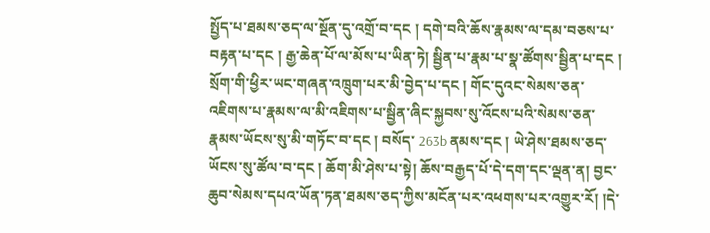སྤྱོད་པ་ཐམས་ཅད་ལ་སྔོན་དུ་འགྲོ་བ་དང ། དགེ་བའི་ཆོས་རྣམས་ལ་དམ་བཅས་པ་བརྟན་པ་དང ། རྒྱ་ཆེན་པོ་ལ་མོས་པ་ཡིན་ཏེ། སྦྱིན་པ་རྣམ་པ་སྣ་ཚོགས་སྦྱིན་པ་དང ། སྲོག་གི་ཕྱིར་ཡང་གཞན་འཁྲུག་པར་མི་བྱེད་པ་དང ། གོང་དུའང་སེམས་ཅན་འཇིགས་པ་རྣམས་ལ་མི་འཇིགས་པ་སྦྱིན་ཞིང་སྐྱབས་སུ་འོངས་པའི་སེམས་ཅན་རྣམས་ཡོངས་སུ་མི་གཏོང་བ་དང ། བསོད་ 263b ནམས་དང ། ཡེ་ཤེས་ཐམས་ཅད་ཡོངས་སུ་ཚོལ་བ་དང ། ཆོག་མི་ཤེས་པ་སྟེ། ཆོས་བརྒྱད་པོ་དེ་དག་དང་ལྡན་ན། བྱང་ཆུབ་སེམས་དཔའ་ཡོན་ཏན་ཐམས་ཅད་ཀྱིས་མངོན་པར་འཕགས་པར་འགྱུར་རོ། །དེ་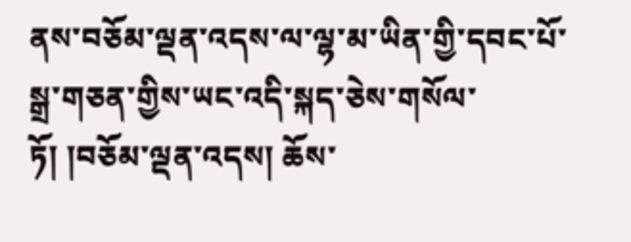ནས་བཅོམ་ལྡན་འདས་ལ་ལྷ་མ་ཡིན་གྱི་དབང་པོ་སྒྲ་གཅན་གྱིས་ཡང་འདི་སྐད་ཅེས་གསོལ་ཏོ། །བཅོམ་ལྡན་འདས། ཆོས་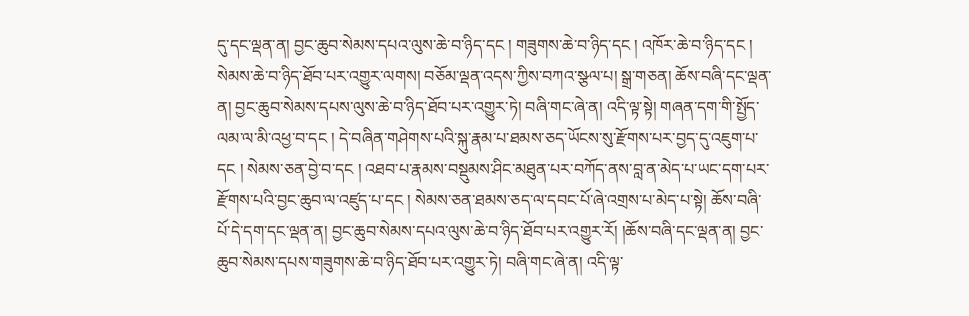དུ་དང་ལྡན་ན། བྱང་ཆུབ་སེམས་དཔའ་ལུས་ཆེ་བ་ཉིད་དང ། གཟུགས་ཆེ་བ་ཉིད་དང ། འཁོར་ཆེ་བ་ཉིད་དང ། སེམས་ཆེ་བ་ཉིད་ཐོབ་པར་འགྱུར་ལགས། བཅོམ་ལྡན་འདས་ཀྱིས་བཀའ་སྩལ་པ། སྒྲ་གཅན། ཆོས་བཞི་དང་ལྡན་ན། བྱང་ཆུབ་སེམས་དཔས་ལུས་ཆེ་བ་ཉིད་ཐོབ་པར་འགྱུར་ཏེ། བཞི་གང་ཞེ་ན། འདི་ལྟ་སྟེ། གཞན་དག་གི་སྤྱོད་ལམ་ལ་མི་འཕྱ་བ་དང ། དེ་བཞིན་གཤེགས་པའི་སྐུ་རྣམ་པ་ཐམས་ཅད་ཡོངས་སུ་རྫོགས་པར་བྱད་དུ་འཇུག་པ་དང ། སེམས་ཅན་བྱེ་བ་དང ། འཐབ་པ་རྣམས་བསྡུམས་ཤིང་མཐུན་པར་བཀོད་ནས་བླ་ན་མེད་པ་ཡང་དག་པར་རྫོགས་པའི་བྱང་ཆུབ་ལ་འཛུད་པ་དང ། སེམས་ཅན་ཐམས་ཅད་ལ་དབང་པོ་ཞེ་འགྲས་པ་མེད་པ་སྟེ། ཆོས་བཞི་པོ་དེ་དག་དང་ལྡན་ན། བྱང་ཆུབ་སེམས་དཔའ་ལུས་ཆེ་བ་ཉིད་ཐོབ་པར་འགྱུར་རོ། །ཆོས་བཞི་དང་ལྡན་ན། བྱང་ཆུབ་སེམས་དཔས་གཟུགས་ཆེ་བ་ཉིད་ཐོབ་པར་འགྱུར་ཏེ། བཞི་གང་ཞེ་ན། འདི་ལྟ་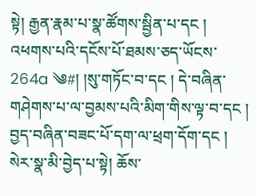སྟེ། རྒྱན་རྣམ་པ་སྣ་ཚོགས་སྦྱིན་པ་དང ། འཕགས་པའི་དངོས་པོ་ཐམས་ཅད་ཡོངས་ 264a ༄#། །སུ་གཏོང་བ་དང ། དེ་བཞིན་གཤེགས་པ་ལ་བྱམས་པའི་མིག་གིས་ལྟ་བ་དང ། བྱད་བཞིན་བཟང་པོ་དག་ལ་ཕྲག་དོག་དང ། སེར་སྣ་མི་བྱེད་པ་སྟེ། ཆོས་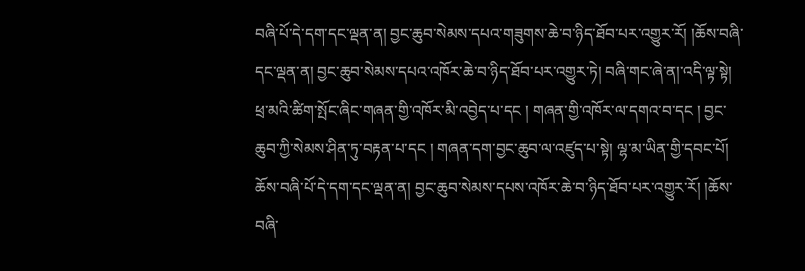བཞི་པོ་དེ་དག་དང་ལྡན་ན། བྱང་ཆུབ་སེམས་དཔའ་གཟུགས་ཆེ་བ་ཉིད་ཐོབ་པར་འགྱུར་རོ། །ཆོས་བཞི་དང་ལྡན་ན། བྱང་ཆུབ་སེམས་དཔའ་འཁོར་ཆེ་བ་ཉིད་ཐོབ་པར་འགྱུར་ཏེ། བཞི་གང་ཞེ་ན།་འདི་ལྟ་སྟེ། ཕྲ་མའི་ཚིག་སྤོང་ཞིང་གཞན་གྱི་འཁོར་མི་འབྱེད་པ་དང ། གཞན་གྱི་འཁོར་ལ་དགའ་བ་དང ། བྱང་ཆུབ་ཀྱི་སེམས་ཤིན་ཏུ་བརྟན་པ་དང ། གཞན་དག་བྱང་ཆུབ་ལ་འཛུད་པ་སྟེ། ལྷ་མ་ཡིན་གྱི་དབང་པོ། ཆོས་བཞི་པོ་དེ་དག་དང་ལྡན་ན། བྱང་ཆུབ་སེམས་དཔས་འཁོར་ཆེ་བ་ཉིད་ཐོབ་པར་འགྱུར་རོ། །ཆོས་བཞི་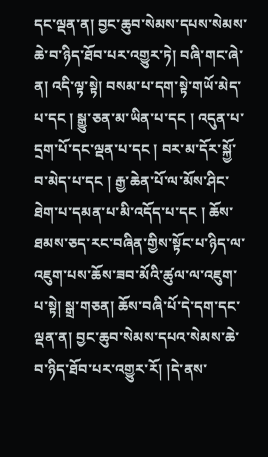དང་ལྡན་ན། བྱང་ཆུབ་སེམས་དཔས་སེམས་ཆེ་བ་ཉིད་ཐོབ་པར་འགྱུར་ཏེ། བཞི་གང་ཞེ་ན། འདི་ལྟ་སྟེ། བསམ་པ་དག་སྟེ་གཡོ་མེད་པ་དང ། སྒྱུ་ཅན་མ་ཡིན་པ་དང ། འདུན་པ་དྲག་པོ་དང་ལྡན་པ་དང ། བར་མ་དོར་སྐྱོ་བ་མེད་པ་དང ། རྒྱ་ཆེན་པོ་ལ་མོས་ཤིང་ཐེག་པ་དམན་པ་མི་འདོད་པ་དང ། ཆོས་ཐམས་ཅད་རང་བཞིན་གྱིས་སྟོང་པ་ཉིད་ལ་འཇུག་པས་ཆོས་ཟབ་མོའི་ཚུལ་ལ་འཇུག་པ་སྟེ། སྒྲ་གཅན། ཆོས་བཞི་པོ་དེ་དག་དང་ལྡན་ན། བྱང་ཆུབ་སེམས་དཔའ་སེམས་ཆེ་བ་ཉིད་ཐོབ་པར་འགྱུར་རོ། །དེ་ནས་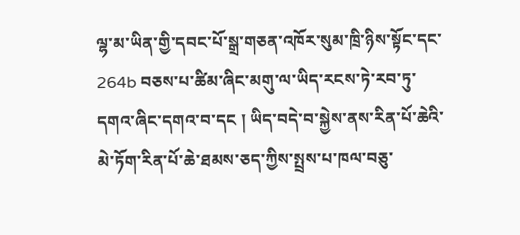ལྷ་མ་ཡིན་གྱི་དབང་པོ་སྒྲ་གཅན་འཁོར་སུམ་ཁྲི་ཉིས་སྟོང་དང་ 264b བཅས་པ་ཚིམ་ཞིང་མགུ་ལ་ཡིད་རངས་ཏེ་རབ་ཏུ་དགའ་ཞིང་དགའ་བ་དང ། ཡིད་བདེ་བ་སྐྱེས་ནས་རིན་པོ་ཆེའི་མེ་ཏོག་རིན་པོ་ཆེ་ཐམས་ཅད་ཀྱིས་སྤྲས་པ་ཁལ་བཅུ་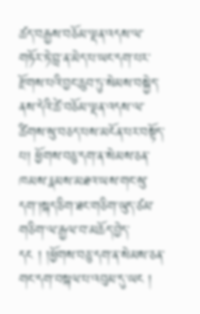ཚད་བརྒྱས་བཅོམ་ལྡན་འདས་ལ་གཏོར་ཏེ་བླ་ན་མེད་པ་ཡང་དག་པར་རྫོགས་པའི་བྱང་ཆུབ་ཏུ་སེམས་བསྐྱེད་ནས་དེའི་ཚེ་བཅོམ་ལྡན་འདས་ལ་ཚིགས་སུ་བཅད་པས་མངོན་པར་བསྟོད་པ། ཕྱོགས་བཅུ་དག་ན་སེམས་ཅན་ཁམས་རྣམས་མཐའ་ཡས་གང་སུ་དག་།སྐད་ཅིག་ཐང་གཅིག་ཡུད་ཙམ་གཅིག་ལ་རྒྱལ་བ་མཆོད་བྱེད་དང ། །ཕྱོགས་བཅུ་དག་ན་སེམས་ཅན་གང་དག་བསྐལ་པ་འབུམ་དུ་ཡང །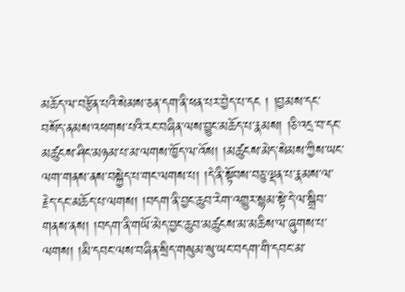མཆོད་ལ་བརྩོན་པའི་སེམས་ཅན་དག་ནི་ཕན་པར་བྱེད་པ་དང ། །བྱམས་དང་བསོད་ནམས་འཕགས་པའི་རང་བཞིན་ལས་བྱུང་མཆོད་པ་རྣམས། །ཅི་འདྲ་བ་དང་མཚུངས་ཤིང་མཉམ་པ་མ་ལགས་ཁྱོད་ལ་འོས། །མཚུངས་མེད་སེམས་ཀྱིས་ཡང་ལག་གནས་ནས་བསྐྱེད་པ་གང་ལགས་པ། །དེ་ནི་སྟོབས་བཅུ་ལྡན་པ་རྣམས་ལ་རྗེད་དང་མཆོད་པ་ལགས། །བདག་ནི་བྱང་ཆུབ་རེག་འགྱུར་སྙམ་སྟེ་དེ་ལ་སྒྲིབ་གནས་ནས། །བདག་ནི་གཡོ་མེད་བྱང་ཆུབ་མཚུངས་མ་མཆིས་ལ་ཞུགས་པ་ལགས། །མི་དབང་ལས་བཞིན་སྲིད་གསུམ་སུ་ཡང་བདག་གི་དབང་མ་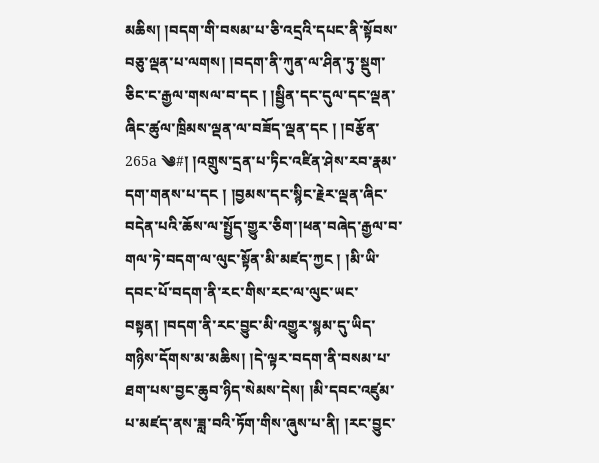མཆིས། །བདག་གི་བསམ་པ་ཅི་འདྲའི་དཔང་ནི་སྟོབས་བཅུ་ལྡན་པ་ལགས། །བདག་ནི་ཀུན་ལ་ཤིན་ཏུ་སྡུག་ཅིང་ང་རྒྱལ་གསལ་བ་དང ། །སྦྱིན་དང་དུལ་དང་ལྡན་ཞིང་ཚུལ་ཁྲིམས་ལྡན་ལ་བཟོད་ལྡན་དང ། །བརྩོན་ 265a ༄#། །འགྲུས་དྲན་པ་ཏིང་འཛིན་ཤེས་རབ་རྣམ་དག་གནས་པ་དང ། །བྱམས་དང་སྙིང་རྗེར་ལྡན་ཞིང་བདེན་པའི་ཆོས་ལ་སྤྱོད་གྱུར་ཅིག་།ཕན་བཞེད་རྒྱལ་བ་གལ་ཏེ་བདག་ལ་ལུང་སྟོན་མི་མཛད་ཀྱང ། །མི་ཡི་དབང་པོ་བདག་ནི་རང་གིས་རང་ལ་ལུང་ཡང་བསྟན། །བདག་ནི་རང་བྱུང་མི་འགྱུར་སྙམ་དུ་ཡིད་གཉིས་དོགས་མ་མཆིས། །དེ་ལྟར་བདག་ནི་བསམ་པ་ཐག་པས་བྱང་ཆུབ་ཉིད་སེམས་དེས། །མི་དབང་འཛུམ་པ་མཛད་ནས་ཟླ་བའི་ཏོག་གིས་ཞུས་པ་ནི། །རང་བྱུང་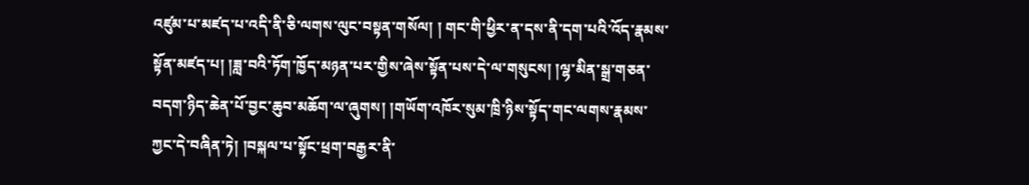འཛུམ་པ་མཛད་པ་འདི་ནི་ཅི་ལགས་ལུང་བསྟན་གསོལ། ། གང་གི་ཕྱིར་ན་དས་ནི་དག་པའི་འོད་རྣམས་སྟོན་མཛད་པ། །ཟླ་བའི་ཏོག་ཁྱོད་མཉན་པར་གྱིས་ཞེས་སྟོན་པས་དེ་ལ་གསུངས། །ལྷ་མིན་སྒྲ་གཅན་བདག་ཉིད་ཆེན་པོ་བྱང་ཆུབ་མཆོག་ལ་ཞུགས། །གཡོག་འཁོར་སུམ་ཁྲི་ཉིས་སྟོད་གང་ལགས་རྣམས་ཀྱང་དེ་བཞིན་ཏེ། །བསྐལ་པ་སྟོང་ཕྲག་བརྒྱར་ནི་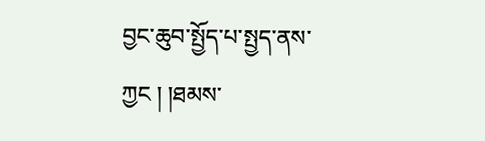བྱང་ཆུབ་སྤྱོད་པ་སྤྱད་ནས་ཀྱང ། །ཐམས་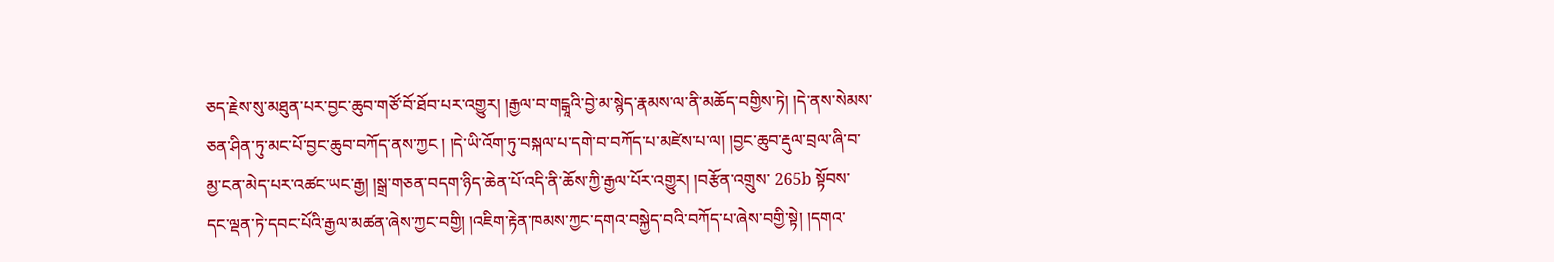ཅད་རྗེས་སུ་མཐུན་པར་བྱང་ཆུབ་གཙོ་བོ་ཐོབ་པར་འགྱུར། །རྒྱལ་བ་གངྒཱའི་བྱེ་མ་སྙེད་རྣམས་ལ་ནི་མཆོད་བགྱིས་ཏེ། །དེ་ནས་སེམས་ཅན་ཤིན་ཏུ་མང་པོ་བྱང་ཆུབ་བཀོད་ནས་ཀྱང ། །དེ་ཡི་འོག་ཏུ་བསྐལ་པ་དགེ་བ་བཀོད་པ་མཛེས་པ་ལ། །བྱང་ཆུབ་རྡུལ་བྲལ་ཞི་བ་མྱ་ངན་མེད་པར་འཚང་ཡང་རྒྱ། །སྒྲ་གཅན་བདག་ཉིད་ཆེན་པོ་འདི་ནི་ཆོས་ཀྱི་རྒྱལ་པོར་འགྱུར། །བརྩོན་འགྲུས་ 265b སྟོབས་དང་ལྡན་ཏེ་དབང་པོའི་རྒྱལ་མཚན་ཞེས་ཀྱང་བགྱི། །འཇིག་རྟེན་ཁམས་ཀྱང་དགའ་བསྐྱེད་བའི་བཀོད་པ་ཞེས་བགྱི་སྟེ། །དགའ་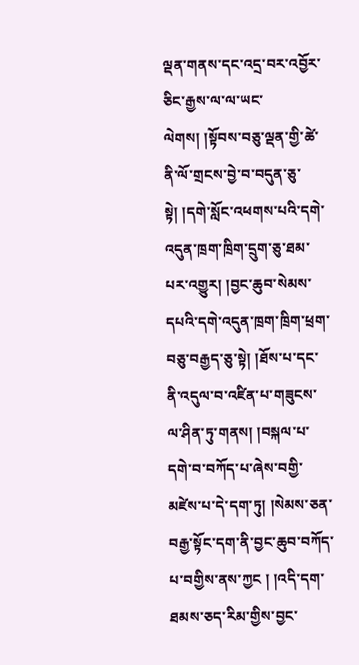ལྡན་གནས་དང་འདྲ་བར་འབྱོར་ཅིང་རྒྱས་ལ་ལ་ཡང་ལེགས། །སྟོབས་བཅུ་ལྡན་གྱི་ཚེ་ནི་ལོ་གྲངས་བྱེ་བ་བདུན་ཅུ་སྟེ། །དགེ་སློང་འཕགས་པའི་དགེ་འདུན་ཁྲག་ཁྲིག་དྲུག་ཅུ་ཐམ་པར་འགྱུར། །བྱང་ཆུབ་སེམས་དཔའི་དགེ་འདུན་ཁྲག་ཁྲིག་ཕྲག་བཅུ་བརྒྱད་ཅུ་སྟེ། །ཐོས་པ་དང་ནི་འདུལ་བ་འཛིན་པ་གཟུངས་ལ་ཤིན་ཏུ་གནས། །བསྐལ་པ་དགེ་བ་བཀོད་པ་ཞེས་བགྱི་མཛེས་པ་དེ་དག་ཏུ། །སེམས་ཅན་བརྒྱ་སྟོང་དག་ནི་བྱང་ཆུབ་བཀོད་པ་བགྱིས་ནས་ཀྱང ། །འདི་དག་ཐམས་ཅད་རིམ་གྱིས་བྱང་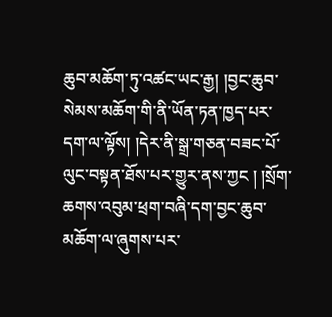ཆུབ་མཆོག་ཏུ་འཚང་ཡང་རྒྱ། །བྱང་ཆུབ་སེམས་མཆོག་གི་ནི་ཡོན་ཏན་ཁྱད་པར་དག་ལ་ལྟོས། །དེར་ནི་སྒྲ་གཅན་བཟང་པོ་ལུང་བསྟན་ཐོས་པར་གྱུར་ནས་ཀྱང ། །སྲོག་ཆགས་འབུམ་ཕྲག་བཞི་དག་བྱང་ཆུབ་མཆོག་ལ་ཞུགས་པར་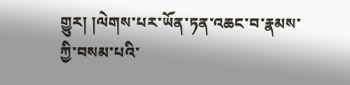གྱུར། །ལེགས་པར་ཡོན་ཏན་འཆང་བ་རྣམས་ཀྱི་བསམ་པའི་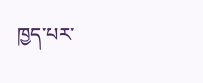ཁྱད་པར་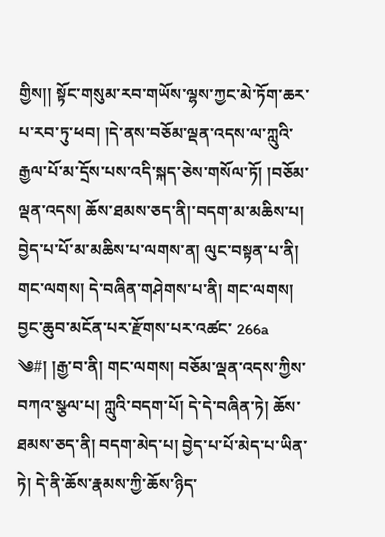གྱིས།། སྟོང་གསུམ་རབ་གཡོས་ལྷས་ཀྱང་མེ་ཏོག་ཆར་པ་རབ་ཏུ་ཕབ། །དེ་ནས་བཅོམ་ལྡན་འདས་ལ་ཀླུའི་རྒྱལ་པོ་མ་དྲོས་པས་འདི་སྐད་ཅེས་གསོལ་ཏོ། །བཅོམ་ལྡན་འདས། ཆོས་ཐམས་ཅད་ནི།་བདག་མ་མཆིས་པ། བྱེད་པ་པོ་མ་མཆིས་པ་ལགས་ན། ལུང་བསྟན་པ་ནི། གང་ལགས། དེ་བཞིན་གཤེགས་པ་ནི། གང་ལགས། བྱང་ཆུབ་མངོན་པར་རྫོགས་པར་འཚང་ 266a ༄#། །རྒྱ་བ་ནི། གང་ལགས། བཅོམ་ལྡན་འདས་ཀྱིས་བཀའ་སྩལ་པ། ཀླུའི་བདག་པོ། དེ་དེ་བཞིན་ཏེ། ཆོས་ཐམས་ཅད་ནི། བདག་མེད་པ། བྱེད་པ་པོ་མེད་པ་ཡིན་ཏེ། དེ་ནི་ཆོས་རྣམས་ཀྱི་ཆོས་ཉིད་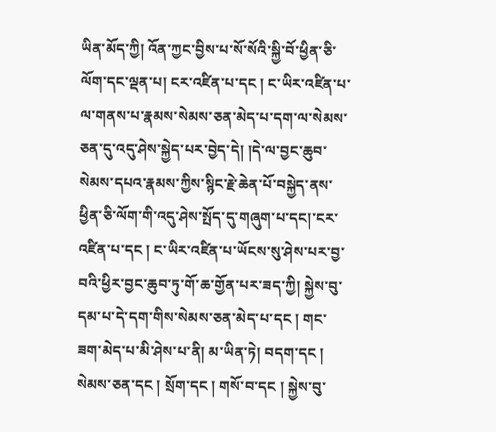ཡིན་མོད་ཀྱི། འོན་ཀྱང་བྱིས་པ་སོ་སོའི་སྐྱི་བོ་ཕྱིན་ཅི་ལོག་དང་ལྡན་པ། ངར་འཛིན་པ་དང ། ང་ཡིར་འཛིན་པ་ལ་གནས་པ་རྣམས་སེམས་ཅན་མེད་པ་དག་ལ་སེམས་ཅན་དུ་འདུ་ཤེས་སྐྱེད་པར་བྱེད་དེ། །དེ་ལ་བྱང་ཆུབ་སེམས་དཔའ་རྣམས་ཀྱིས་སྙིང་རྗེ་ཆེན་པོ་བསྐྱེད་ནས་ཕྱིན་ཅི་ལོག་གི་འདུ་ཤེས་སྤོད་དུ་གཞུག་པ་དང།་ངར་འཛིན་པ་དང ། ང་ཡིར་འཛིན་པ་ཡོངས་སུ་ཤེས་པར་བྱ་བའི་ཕྱིར་བྱང་ཆུབ་ཏུ་གོ་ཆ་གྱོན་པར་ཟད་ཀྱི། སྐྱེས་བུ་དམ་པ་དེ་དག་གིས་སེམས་ཅན་མེད་པ་དང ། གང་ཟག་མེད་པ་མི་ཤེས་པ་ནི། མ་ཡིན་ཏེ། བདག་དང ། སེམས་ཅན་དང ། སྲོག་དང ། གསོ་བ་དང ། སྐྱེས་བུ་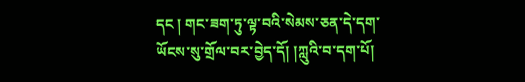དང ། གང་ཟག་ཏུ་ལྟ་བའི་སེམས་ཅན་དེ་དག་ཡོངས་སུ་གྲོལ་བར་བྱེད་དོ། །ཀླུའི་བ་དག་པོ།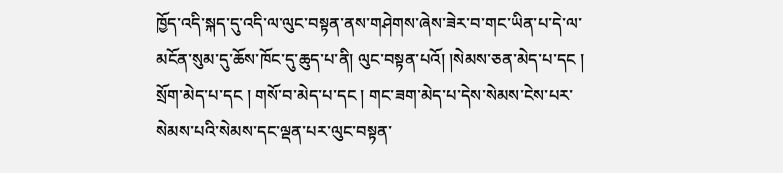ཁྱོད་འདི་སྐད་དུ་འདི་ལ་ལུང་བསྟན་ནས་གཤེགས་ཞེས་ཟེར་བ་གང་ཡིན་པ་དེ་ལ་མངོན་སུམ་དུ་ཆོས་ཁོང་དུ་ཆུད་པ་ནི། ལུང་བསྟན་པའོ། །སེམས་ཅན་མེད་པ་དང ། སྲོག་མེད་པ་དང ། གསོ་བ་མེད་པ་དང ། གང་ཟག་མེད་པ་དེས་སེམས་ངེས་པར་སེམས་པའི་སེམས་དང་ལྡན་པར་ལུང་བསྟན་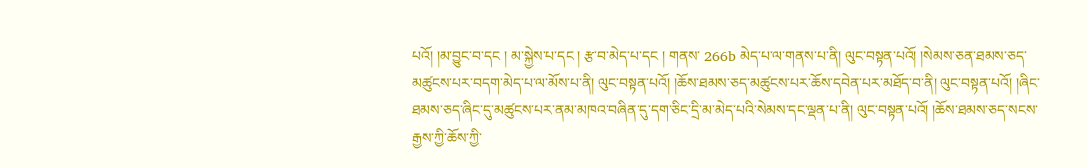པའོ། །མ་བྱུང་བ་དང ། མ་སྐྱེས་པ་དང ། རྩ་བ་མེད་པ་དང ། གནས་ 266b མེད་པ་ལ་གནས་པ་ནི། ལུང་བསྟན་པའོ། །སེམས་ཅན་ཐམས་ཅད་མཚུངས་པར་བདག་མེད་པ་ལ་མོས་པ་ནི། ལུང་བསྟན་པའོ། །ཆོས་ཐམས་ཅད་མཚུངས་པར་ཆོས་དབེན་པར་མཐོད་བ་ནི། ལུང་བསྟན་པའོ། །ཞིང་ཐམས་ཅད་ཞིང་དུ་མཚུངས་པར་ནམ་མཁའ་བཞིན་དུ་དག་ཅིང་དྲི་མ་མེད་པའི་སེམས་དང་ལྡན་པ་ནི། ལུང་བསྟན་པའོ། །ཆོས་ཐམས་ཅད་སངས་རྒྱས་ཀྱི་ཆོས་ཀྱི་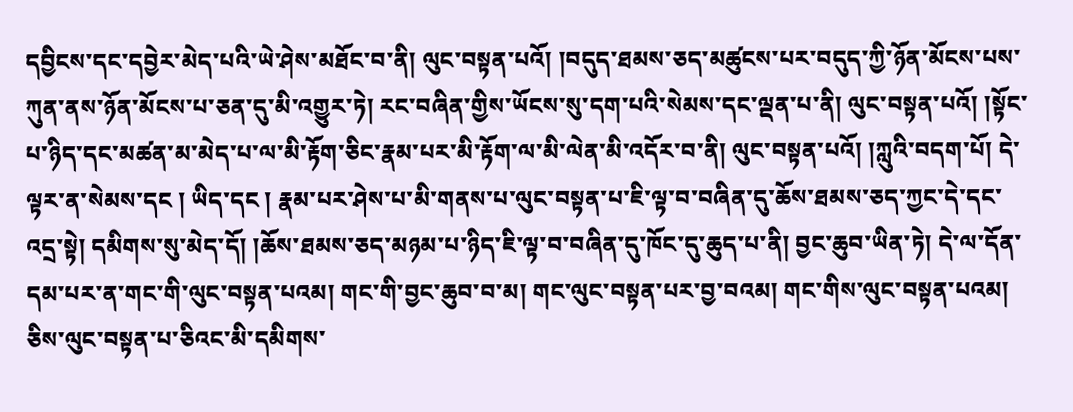དབྱིངས་དང་དབྱེར་མེད་པའི་ཡེ་ཤེས་མཐོང་བ་ནི། ལུང་བསྟན་པའོ། །བདུད་ཐམས་ཅད་མཚུངས་པར་བདུད་ཀྱི་ཉོན་མོངས་པས་ཀུན་ནས་ཉོན་མོངས་པ་ཅན་དུ་མི་འགྱུར་ཏེ། རང་བཞིན་གྱིས་ཡོངས་སུ་དག་པའི་སེམས་དང་ལྡན་པ་ནི། ལུང་བསྟན་པའོ། །སྟོང་པ་ཉིད་དང་མཚན་མ་མེད་པ་ལ་མི་རྟོག་ཅིང་རྣམ་པར་མི་རྟོག་ལ་མི་ལེན་མི་འདོར་བ་ནི། ལུང་བསྟན་པའོ། །ཀླུའི་བདག་པོ། དེ་ལྟར་ན་སེམས་དང ། ཡིད་དང ། རྣམ་པར་ཤེས་པ་མི་གནས་པ་ལུང་བསྟན་པ་ཇི་ལྟ་བ་བཞིན་དུ་ཆོས་ཐམས་ཅད་ཀྱང་དེ་དང་འདྲ་སྟེ། དམིགས་སུ་མེད་དོ། །ཆོས་ཐམས་ཅད་མཉམ་པ་ཉིད་ཇི་ལྟ་བ་བཞིན་དུ་ཁོང་དུ་ཆུད་པ་ནི། བྱང་ཆུབ་ཡིན་ཏེ། དེ་ལ་དོན་དམ་པར་ན་གང་གི་ལུང་བསྟན་པའམ། གང་གི་བྱང་ཆུབ་བ་མ། གང་ལུང་བསྟན་པར་བྱ་བའམ། གང་གིས་ལུང་བསྟན་པའམ། ཅིས་ལུང་བསྟན་པ་ཅིའང་མི་དམིགས་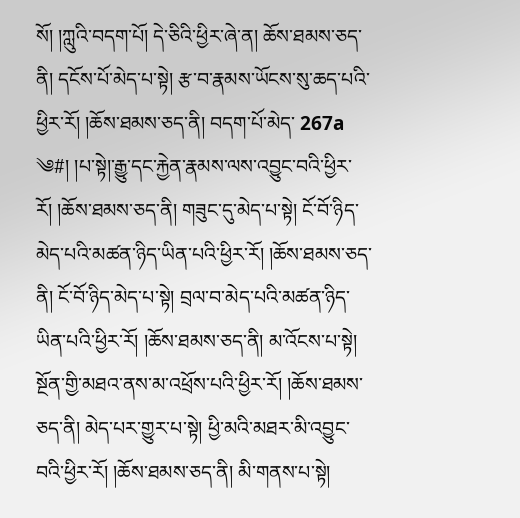སོ། །ཀླུའི་བདག་པོ། དེ་ཅིའི་ཕྱིར་ཞེ་ན། ཆོས་ཐམས་ཅད་ནི། དངོས་པོ་མེད་པ་སྟེ། རྩ་བ་རྣམས་ཡོངས་སུ་ཆད་པའི་ཕྱིར་རོ། །ཆོས་ཐམས་ཅད་ནི། བདག་པོ་མེད་ 267a ༄#། །པ་སྟེ།་རྒྱུ་དང་རྐྱེན་རྣམས་ལས་འབྱུང་བའི་ཕྱིར་རོ། །ཆོས་ཐམས་ཅད་ནི། གཟུང་དུ་མེད་པ་སྟེ། ངོ་བོ་ཉིད་མེད་པའི་མཚན་ཉིད་ཡིན་པའི་ཕྱིར་རོ། །ཆོས་ཐམས་ཅད་ནི། ངོ་བོ་ཉིད་མེད་པ་སྟེ། བྲལ་བ་མེད་པའི་མཚན་ཉིད་ཡིན་པའི་ཕྱིར་རོ། །ཆོས་ཐམས་ཅད་ནི། མ་འོངས་པ་སྟེ། སྔོན་གྱི་མཐའ་ནས་མ་འཕྲོས་པའི་ཕྱིར་རོ། །ཆོས་ཐམས་ཅད་ནི། མེད་པར་གྱུར་པ་སྟེ། ཕྱི་མའི་མཐར་མི་འབྱུང་བའི་ཕྱིར་རོ། །ཆོས་ཐམས་ཅད་ནི། མི་གནས་པ་སྟེ།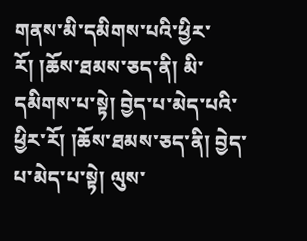གནས་མི་དམིགས་པའི་ཕྱིར་རོ། །ཆོས་ཐམས་ཅད་ནི། མི་དམིགས་པ་སྟེ། བྱེད་པ་མེད་པའི་ཕྱིར་རོ། །ཆོས་ཐམས་ཅད་ནི། བྱེད་པ་མེད་པ་སྟེ། ལུས་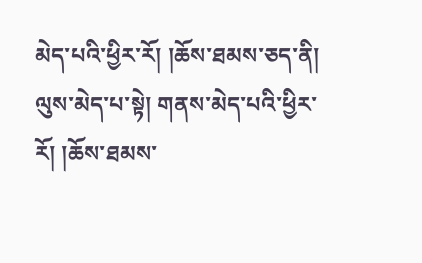མེད་པའི་ཕྱིར་རོ། །ཆོས་ཐམས་ཅད་ནི། ལུས་མེད་པ་སྟེ། གནས་མེད་པའི་ཕྱིར་རོ། །ཆོས་ཐམས་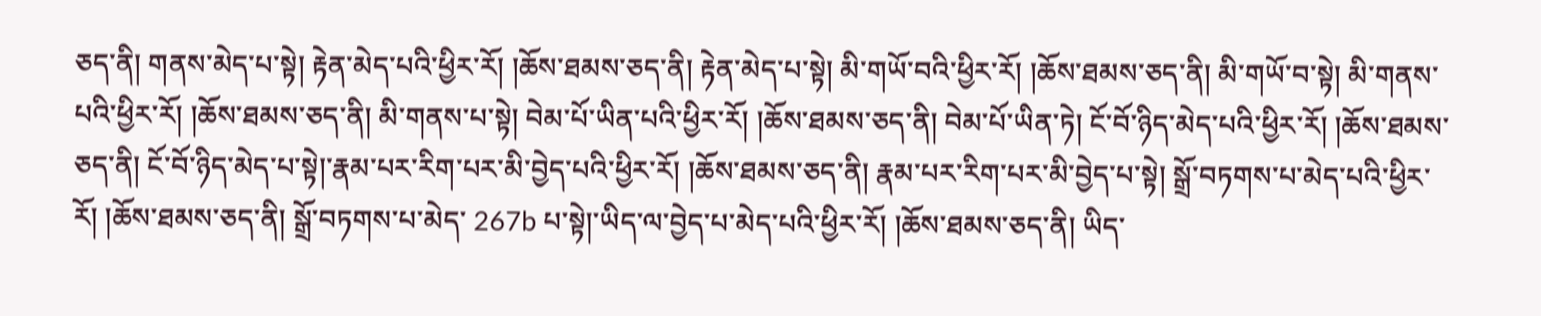ཅད་ནི། གནས་མེད་པ་སྟེ། རྟེན་མེད་པའི་ཕྱིར་རོ། །ཆོས་ཐམས་ཅད་ནི། རྟེན་མེད་པ་སྟེ། མི་གཡོ་བའི་ཕྱིར་རོ། །ཆོས་ཐམས་ཅད་ནི། མི་གཡོ་བ་སྟེ། མི་གནས་པའི་ཕྱིར་རོ། །ཆོས་ཐམས་ཅད་ནི། མི་གནས་པ་སྟེ། བེམ་པོ་ཡིན་པའི་ཕྱིར་རོ། །ཆོས་ཐམས་ཅད་ནི། བེམ་པོ་ཡིན་ཏེ། ངོ་བོ་ཉིད་མེད་པའི་ཕྱིར་རོ། །ཆོས་ཐམས་ཅད་ནི། ངོ་བོ་ཉིད་མེད་པ་སྟེ།་རྣམ་པར་རིག་པར་མི་བྱེད་པའི་ཕྱིར་རོ། །ཆོས་ཐམས་ཅད་ནི། རྣམ་པར་རིག་པར་མི་བྱེད་པ་སྟེ། སྒྲོ་བཏགས་པ་མེད་པའི་ཕྱིར་རོ། །ཆོས་ཐམས་ཅད་ནི། སྒྲོ་བཏགས་པ་མེད་ 267b པ་སྟེ།་ཡིད་ལ་བྱེད་པ་མེད་པའི་ཕྱིར་རོ། །ཆོས་ཐམས་ཅད་ནི། ཡིད་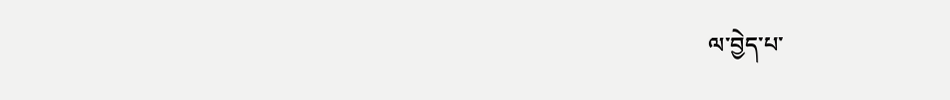ལ་བྱེད་པ་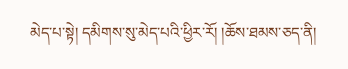མེད་པ་སྟེ། དམིགས་སུ་མེད་པའི་ཕྱིར་རོ། །ཆོས་ཐམས་ཅད་ནི།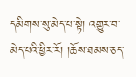དམིགས་སུ་མེད་པ་སྟེ། འགྱུར་བ་མེད་པའི་ཕྱིར་རོ། །ཆོས་ཐམས་ཅད་